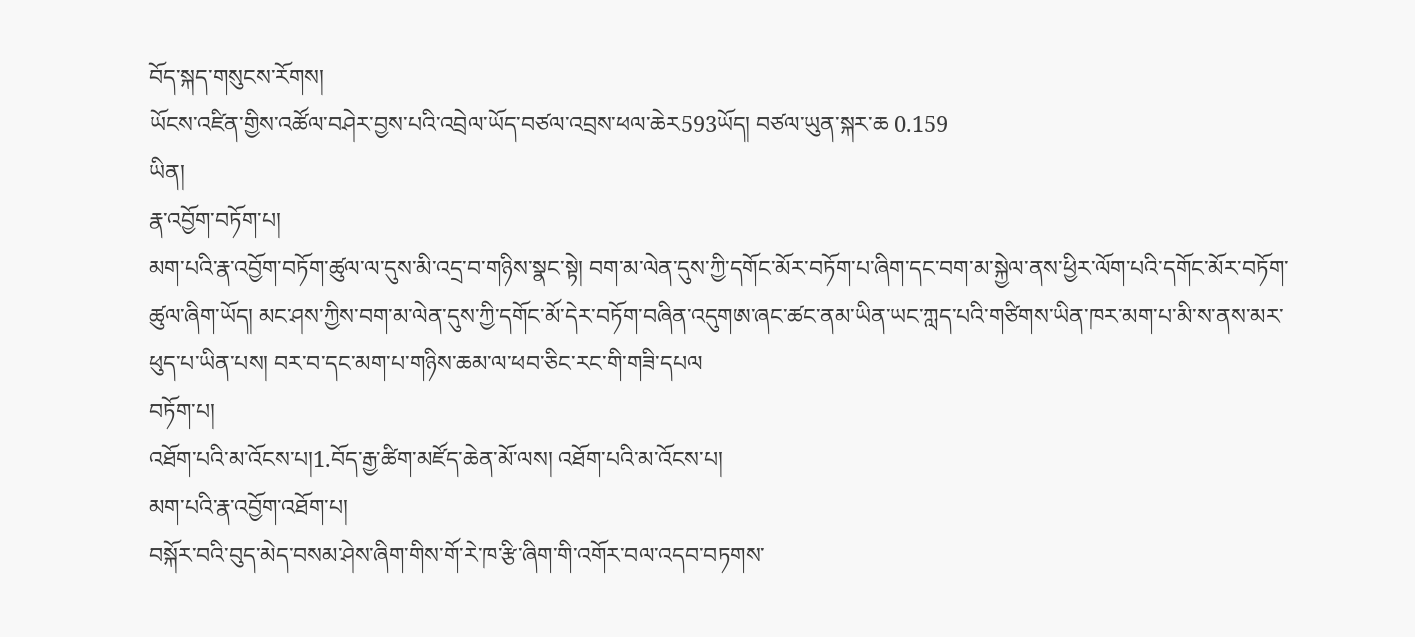བོད་སྐད་གསུངས་རོགས།
ཡོངས་འཛིན་གྱིས་འཚོལ་བཤེར་བྱས་པའི་འབྲེལ་ཡོད་བཙལ་འབྲས་ཕལ་ཆེར593ཡོད། བཙལ་ཡུན་སྐར་ཆ 0.159
ཡིན།
རྣ་འབྱོག་བཏོག་པ།
མག་པའི་རྣ་འབྱོག་བཏོག་ཚུལ་ལ་དུས་མི་འདྲ་བ་གཉིས་སྣང་སྟེ། བག་མ་ལེན་དུས་ཀྱི་དགོང་མོར་བཏོག་པ་ཞིག་དང་བག་མ་སྐྱེལ་ནས་ཕྱིར་ལོག་པའི་དགོང་མོར་བཏོག་ཚུལ་ཞིག་ཡོད། མང་ཤས་ཀྱིས་བག་མ་ལེན་དུས་ཀྱི་དགོང་མོ་དེར་བཏོག་བཞིན་འདུགཨ་ཞང་ཚང་ནམ་ཡིན་ཡང་ཀླད་པའི་གཙིགས་ཡིན་ཁར་མག་པ་མི་ས་ནས་མར་ཕུད་པ་ཡིན་པས། བར་བ་དང་མག་པ་གཉིས་ཆམ་ལ་ཕབ་ཅིང་རང་གི་གཟི་དཔལ
བཏོག་པ།
འཐོག་པའི་མ་འོངས་པ།1.བོད་རྒྱ་ཚིག་མཛོད་ཆེན་མོ་ལས། འཐོག་པའི་མ་འོངས་པ།
མག་པའི་རྣ་འབྱོག་འཐོག་པ།
བསྐོར་བའི་བུད་མེད་བསམ་ཤེས་ཞིག་གིས་གོ་རེ་ཁ་རྩི་ཞིག་གི་འགོར་བལ་འདབ་བཏགས་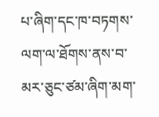པ་ཞིག་དང་ཁ་བཏགས་ལག་ལ་ཐོགས་ནས་བ་མར་ཅུང་ཙམ་ཞིག་མག་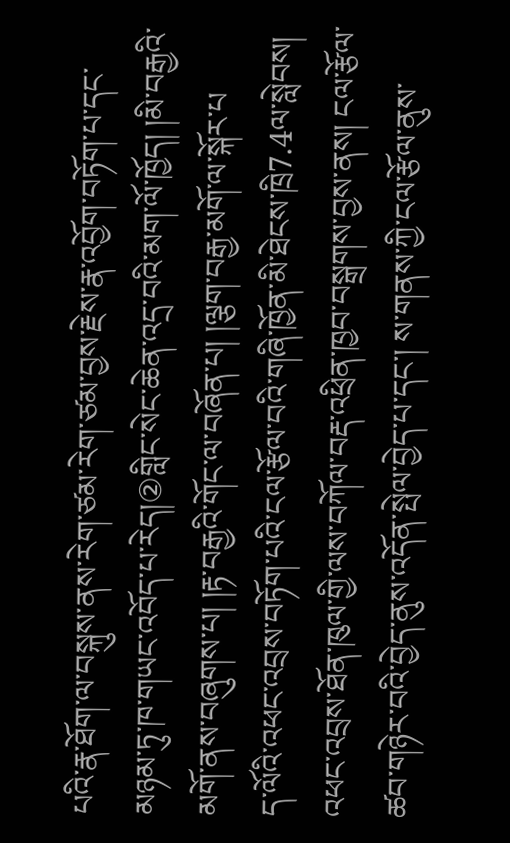པའི་རྣ་ཐོག་ལ་བསྐུས་ནས་རེག་ཙམ་རེག་ཙམ་བྱས་རྗེས་རྣ་འབྱོག་བཏོག་པ་དང་མཉམ་ཏུ་ཁ་གཡང་འབོད་པ་རེད།②གླིང་སེང་ཆེན་འདྲ་བའི་མག་ལོ་ཁྱོད། །མི་བརྒྱའི་མགོ་ནས་བཞུགས་པ། །རྟ་བརྒྱའི་གོང་ལ་བཞོན་པ། །ལྕག་བརྒྱ་མགོ་ལ་སྐོར་པ
ད་ལོའི་འཕང་འབྲས་བཏོག་པའི་ངལ་རྩོལ་བའི་གཞི་ཁྱོན་མི་ཐེངས་ཁྲི7.4ལ་སླེབས།
འཕང་འབྲས་ཐོན་ཁུལ་གྱི་ལས་བཀོལ་བརྡ་འཕྲིན་ཁྱབ་བསྒྲགས་བྱས་ནས། ངལ་རྩོལ་ཚབ་གཉེར་བའི་བྱེད་ནུས་འདོན་སྤེལ་བྱེད་པ་དང་། ས་གནས་ཀྱི་ངལ་རྩོལ་ནུས་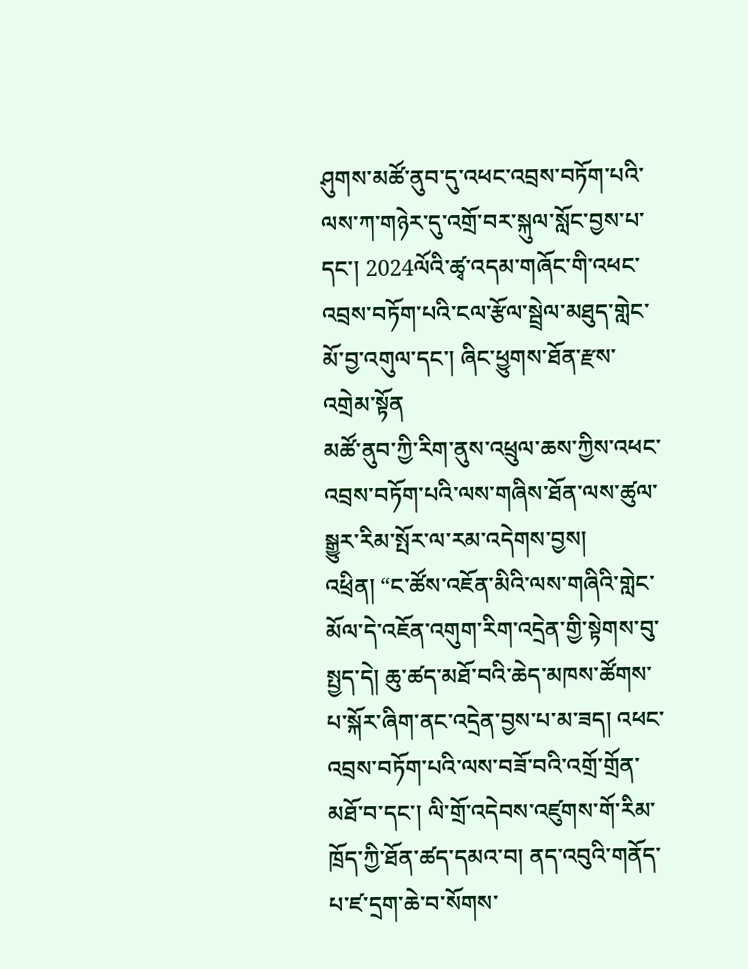ཤུགས་མཚོ་ནུབ་དུ་འཕང་འབྲས་བཏོག་པའི་ལས་ཀ་གཉེར་དུ་འགྲོ་བར་སྐུལ་སློང་བྱས་པ་དང་། 2024ལོའི་ཚྭ་འདམ་གཞོང་གི་འཕང་འབྲས་བཏོག་པའི་ངལ་རྩོལ་སྦྲེལ་མཐུད་གླེང་མོ་བྱ་འགུལ་དང་། ཞིང་ཕྱུགས་ཐོན་རྫས་འགྲེམ་སྟོན
མཚོ་ནུབ་ཀྱི་རིག་ནུས་འཕྲུལ་ཆས་ཀྱིས་འཕང་འབྲས་བཏོག་པའི་ལས་གཞིས་ཐོན་ལས་ཚུལ་སྒྱུར་རིམ་སྤོར་ལ་རམ་འདེགས་བྱས།
འཕྲིན། “ང་ཚོས་འཇོན་མིའི་ལས་གཞིའི་གླེང་མོལ་དེ་འཇོན་འགུག་རིག་འདྲེན་གྱི་སྟེགས་བུ་སྤྱད་དེ། ཆུ་ཚད་མཐོ་བའི་ཆེད་མཁས་ཚོགས་པ་སྐོར་ཞིག་ནང་འདྲེན་བྱས་པ་མ་ཟད། འཕང་འབྲས་བཏོག་པའི་ལས་བཟོ་བའི་འགྲོ་གྲོན་མཐོ་བ་དང་། ལི་གྲོ་འདེབས་འཛུགས་གོ་རིམ་ཁྲོད་ཀྱི་ཐོན་ཚད་དམའ་བ། ནད་འབུའི་གནོད་པ་ཛ་དྲག་ཆེ་བ་སོགས་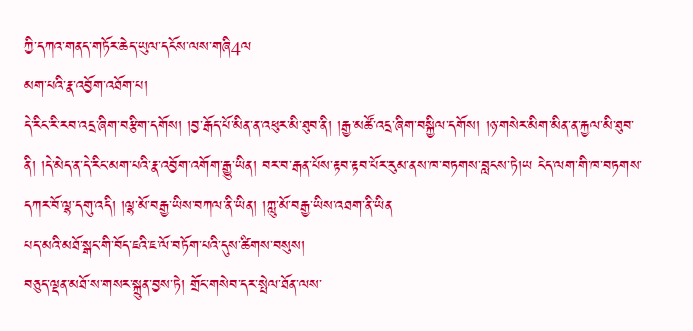ཀྱི་དཀའ་གནད་གཏོར་ཆེད་ཡུལ་དངོས་ལས་གཞི4ལ
མག་པའི་རྣ་འབྱོག་འཐོག་པ།
དེ་རིང་རི་རབ་འདྲ་ཞིག་བརྩིག་དགོས། །བྱ་རྒོད་པོ་མིན་ན་འཕུར་མི་ཐུབ་ནི། །རྒྱ་མཚོ་འདྲ་ཞིག་བསྐྱིལ་དགོས། །ཉ་གསེར་མིག་མིན་ན་རྐྱལ་མི་ཐུབ་ནི། །དེ་མེད་ན་དེ་རིང་མག་པའི་རྣ་འབྱོག་འགོག་རྒྱུ་ཡིན། བར་བ་རྒན་པོས་རྟབ་རྟབ་པོར་རུམ་ནས་ཁ་བཏགས་བླངས་ཏེ།ཡ ངེད་ལག་གི་ཁ་བཏགས་དཀར་བོ་ལྷ་དགུ་འདི། །ལྷ་མོ་བརྒྱ་ཡིས་བཀལ་ནི་ཡིན། །ཀླུ་མོ་བརྒྱ་ཡིས་འཐག་ནི་ཡིན
པད་མའི་མཐོ་སྒང་གི་བོད་ཇའི་ཇ་ལོ་བཏོག་པའི་དུས་ཚིགས་བསུས།
བཅུད་ལྡན་མཐོ་ས་གསར་སྐྲུན་བྱས་ཏེ། གྲོང་གསེབ་དར་སྤེལ་ཐོན་ལས་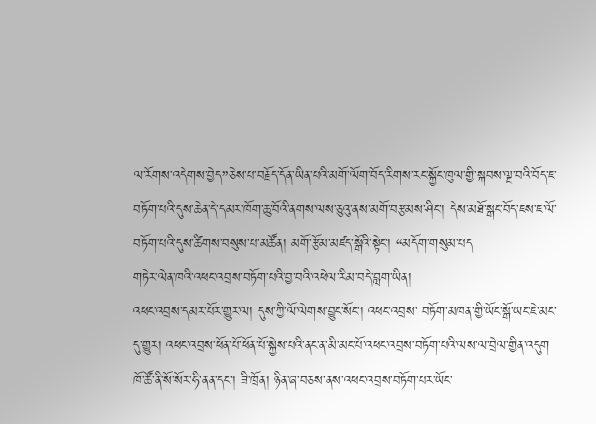ལ་རོགས་འདེགས་བྱེད”ཅེས་པ་བརྗོད་དོན་ཡིན་པའི་མགོ་ལོག་བོད་རིགས་རང་སྐྱོང་ཁུལ་གྱི་སྐབས་ལྔ་བའི་བོད་ཇ་བཏོག་པའི་དུས་ཆེན་དེ་དམར་ཁོག་ཆུ་བོའི་ནགས་ལས་ཅུའུ་ནས་མགོ་བརྩམས་ཤིང་། དེས་མཐོ་སྒང་བོད་ཇས་ཇ་ལོ་བཏོག་པའི་དུས་ཚིགས་བསུས་པ་མཚོན། མགོ་རྩོམ་མཛད་སྒོའི་སྟེང་། “མདོག་གསུམ་པད
གཏེར་ལེན་ཁའི་འཕང་འབྲས་བཏོག་པའི་བྱ་བའི་འཕེལ་རིམ་བདེ་བླག་ཡིན།
འཕང་འབྲས་དམར་པོར་གྱུར་ལ། དུས་ཀྱི་ལོ་ལེགས་བྱུང་སོང་། འཕང་འབྲས་ བཏོག་མཁན་གྱི་ཡོང་སྒོ་ཡང་ཇེ་མང་དུ་གྱུར། འཕང་འབྲས་ཕོན་པོ་ཕོན་པོ་སྐྱེས་པའི་ནང་ན་མི་མང་པོ་འཕང་འབྲས་བཏོག་པའི་ལས་ལ་བྲེལ་གྱིན་འདུག ཁོ་ཚོ་ནི་སོ་སོར་ཧི་ནན་དང་། ཟི་ཁྲོན། ཉིན་ཞ་བཅས་ནས་འཕང་འབྲས་བཏོག་པར་ཡོང་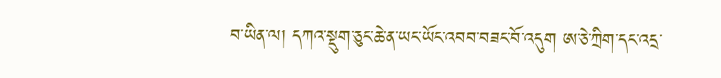བ་ཡིན་ལ། དཀའ་སྡུག་ཅུང་ཆེ་ན་ཡང་ཡོང་འབབ་བཟང་བོ་འདུག ཨ་ཅེ་ཀྲིག་དང་འདྲ་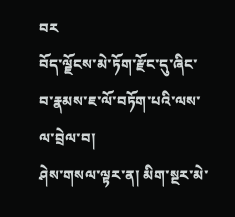བར
བོད་ལྗོངས་མེ་ཏོག་རྫོང་དུ་ཞིང་བ་རྣམས་ཇ་ལོ་བཏོག་པའི་ལས་ལ་བྲེལ་བ།
ཤེས་གསལ་ལྟར་ན། མིག་སྔར་མེ་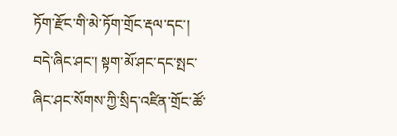ཏོག་རྫོང་གི་མེ་ཏོག་གྲོང་རྡལ་དང་། བདེ་ཞིང་ཤང་། སྟག་མོ་ཤང་དང་སྤང་ཞིང་ཤང་སོགས་ཀྱི་སྲིད་འཛིན་གྲོང་ཚོ་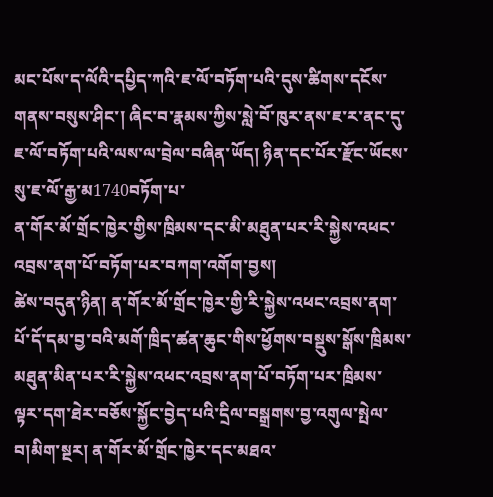མང་པོས་ད་ལོའི་དཔྱིད་ཀའི་ཇ་ལོ་བཏོག་པའི་དུས་ཚིགས་དངོས་གནས་བསུས་ཤིང་། ཞིང་བ་རྣམས་ཀྱིས་སླེ་བོ་ཁུར་ནས་ཇ་ར་ནང་དུ་ཇ་ལོ་བཏོག་པའི་ལས་ལ་བྲེལ་བཞིན་ཡོད། ཉིན་དང་པོར་རྫོང་ཡོངས་སུ་ཇ་ལོ་རྒྱ་མ1740བཏོག་པ་
ན་གོར་མོ་གྲོང་ཁྱེར་གྱིས་ཁྲིམས་དང་མི་མཐུན་པར་རི་སྐྱེས་འཕང་འབྲས་ནག་པོ་བཏོག་པར་བཀག་འགོག་བྱས།
ཚེས་བདུན་ཉིན། ན་གོར་མོ་གྲོང་ཁྱེར་གྱི་རི་སྐྱེས་འཕང་འབྲས་ནག་པོ་དོ་དམ་བྱ་བའི་མགོ་ཁྲིད་ཚན་ཆུང་གིས་ཕྱོགས་བསྡུས་སྒོས་ཁྲིམས་མཐུན་མིན་པར་རི་སྐྱེས་འཕང་འབྲས་ནག་པོ་བཏོག་པར་ཁྲིམས་ལྟར་དག་ཐེར་བཅོས་སྐྱོང་བྱེད་པའི་དྲིལ་བསྒྲགས་བྱ་འགུལ་སྤེལ་བ།མིག་སྔར། ན་གོར་མོ་གྲོང་ཁྱེར་དང་མཐའ་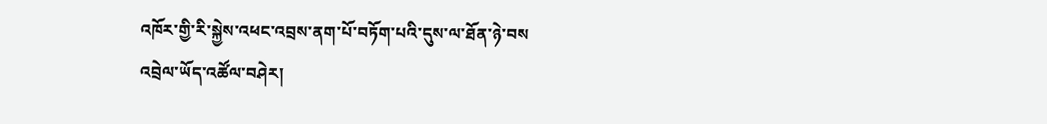འཁོར་གྱི་རི་སྐྱེས་འཕང་འབྲས་ནག་པོ་བཏོག་པའི་དུས་ལ་ཐོན་ཉེ་བས
འབྲེལ་ཡོད་འཚོལ་བཤེར།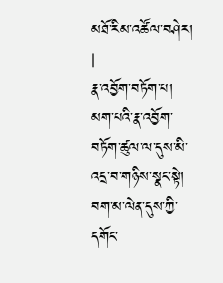མཐོ་རིམ་འཚོལ་བཤེར། |
རྣ་འབྱོག་བཏོག་པ།
མག་པའི་རྣ་འབྱོག་བཏོག་ཚུལ་ལ་དུས་མི་འདྲ་བ་གཉིས་སྣང་སྟེ། བག་མ་ལེན་དུས་ཀྱི་དགོང་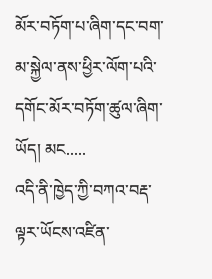མོར་བཏོག་པ་ཞིག་དང་བག་མ་སྐྱེལ་ནས་ཕྱིར་ལོག་པའི་དགོང་མོར་བཏོག་ཚུལ་ཞིག་ཡོད། མང.....
འདི་ནི་ཁྱེད་ཀྱི་བཀའ་བརྡ་ལྟར་ཡོངས་འཛིན་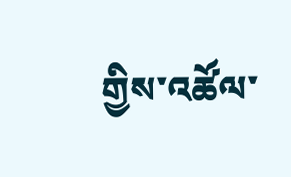གྱིས་འཚོལ་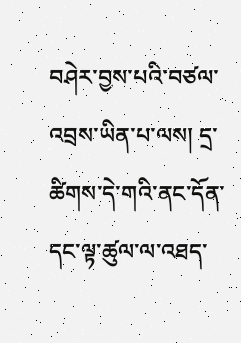བཤེར་བྱས་པའི་བཙལ་འབྲས་ཡིན་པ་ལས། དྲ་ཚིགས་དེ་གའི་ནང་དོན་དང་ལྟ་ཚུལ་ལ་འཐད་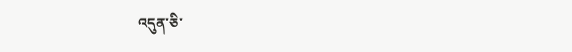འདུན་ཅི་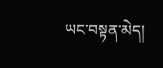ཡང་བསྟན་མེད།